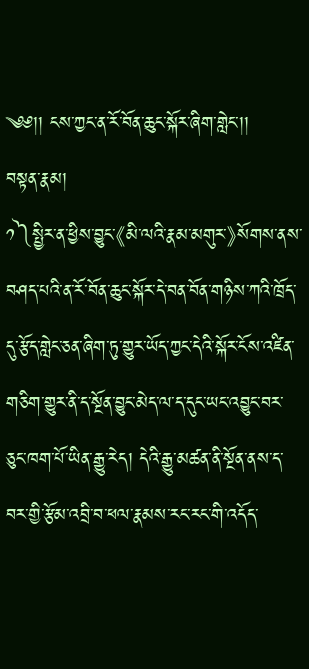༄༅།། ངས་ཀྱང་ན་རོ་བོན་ཆུང་སྐོར་ཞིག་གླེང་།།
བསྟན་རྣམ།
༡༽སྤྱིར་ན་ཕྱིས་བྱུང་《མི་ལའི་རྣམ་མགུར་》སོགས་ནས་བཤད་པའི་ན་རོ་བོན་ཆུང་སྐོར་དེ་བན་བོན་གཉིས་ཀའི་ཁྲོད་དུ་རྩོད་གླེང་ཅན་ཞིག་ཏུ་གྱུར་ཡོད་ཀྱང་དེའི་སྐོར་ངོས་འཛིན་གཅིག་གྱུར་ནི་ད་སྔོན་བྱུང་མེད་ལ་ད་དུང་ཡང་འབྱུང་བར་ཅུང་ཁག་པོ་ཡིན་རྒྱུ་རེད། དེའི་རྒྱུ་མཚན་ནི་སྔོན་ནས་ད་བར་གྱི་རྩོམ་འབྲི་བ་ཕལ་རྣམས་རང་རང་གི་འདོད་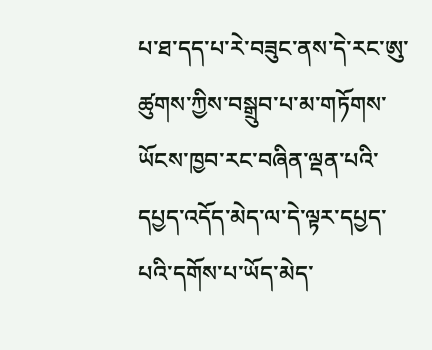པ་ཐ་དད་པ་རེ་བཟུང་ནས་དེ་རང་ཨུ་ཚུགས་ཀྱིས་བསྒྲུབ་པ་མ་གཏོགས་ཡོངས་ཁྱབ་རང་བཞིན་ལྡན་པའི་དཔྱད་འདོད་མེད་ལ་དེ་ལྟར་དཔྱད་པའི་དགོས་པ་ཡོད་མེད་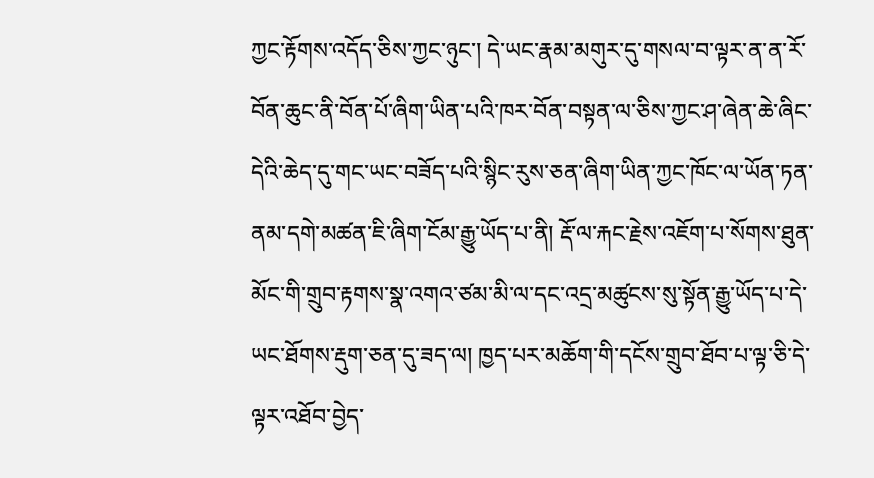ཀྱང་རྟོགས་འདོད་ཅིས་ཀྱང་ཉུང་། དེ་ཡང་རྣམ་མགུར་དུ་གསལ་བ་ལྟར་ན་ན་རོ་བོན་ཆུང་ནི་བོན་པོ་ཞིག་ཡིན་པའི་ཁར་བོན་བསྟན་ལ་ཅིས་ཀྱང་ཤ་ཞེན་ཆེ་ཞིང་དེའི་ཆེད་དུ་གང་ཡང་བཟོད་པའི་སྙིང་རུས་ཅན་ཞིག་ཡིན་ཀྱང་ཁོང་ལ་ཡོན་ཏན་ནམ་དགེ་མཚན་ཇི་ཞིག་ངོམ་རྒྱུ་ཡོད་པ་ནི། རྡོ་ལ་རྐང་རྗེས་འཇོག་པ་སོགས་ཐུན་མོང་གི་གྲུབ་རྟགས་སྣ་འགའ་ཙམ་མི་ལ་དང་འདྲ་མཚུངས་སུ་སྟོན་རྒྱུ་ཡོད་པ་དེ་ཡང་ཐོགས་རྡུག་ཅན་དུ་ཟད་ལ། ཁྱད་པར་མཆོག་གི་དངོས་གྲུབ་ཐོབ་པ་ལྟ་ཅི་དེ་ལྟར་འཐོབ་བྱེད་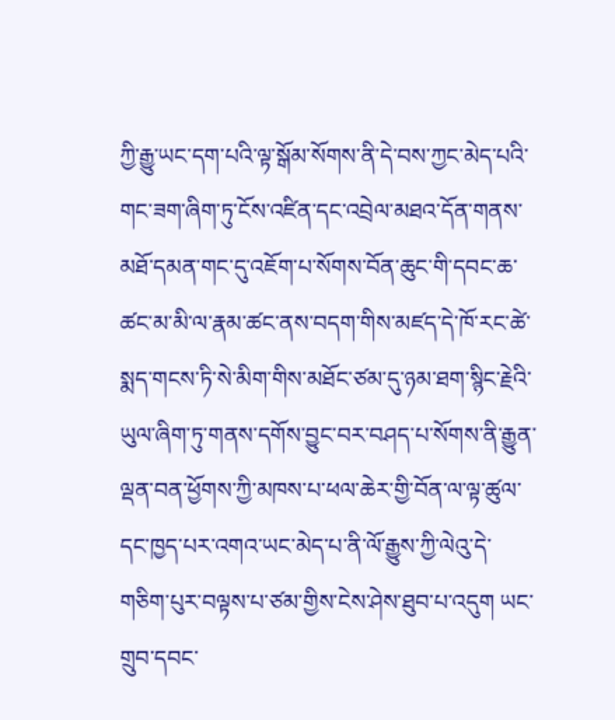ཀྱི་རྒྱུ་ཡང་དག་པའི་ལྟ་སྒོམ་སོགས་ནི་དེ་བས་ཀྱང་མེད་པའི་གང་ཟག་ཞིག་ཏུ་ངོས་འཛིན་དང་འབྲེལ་མཐའ་དོན་གནས་མཐོ་དམན་གང་དུ་འཇོག་པ་སོགས་བོན་ཆུང་གི་དབང་ཆ་ཚང་མ་མི་ལ་རྣམ་ཚང་ནས་བདག་གིས་མཛད་དེ་ཁོ་རང་ཚེ་སྨད་གངས་ཏི་སེ་མིག་གིས་མཐོང་ཙམ་དུ་ཉམ་ཐག་སྙིང་རྗེའི་ཡུལ་ཞིག་ཏུ་གནས་དགོས་བྱུང་བར་བཤད་པ་སོགས་ནི་རྒྱུན་ལྡན་བན་ཕྱོགས་ཀྱི་མཁས་པ་ཕལ་ཆེར་གྱི་བོན་ལ་ལྟ་ཚུལ་དང་ཁྱད་པར་འགའ་ཡང་མེད་པ་ནི་ལོ་རྒྱུས་ཀྱི་ལེའུ་དེ་གཅིག་པུར་བལྟས་པ་ཙམ་གྱིས་ངེས་ཤེས་ཐུབ་པ་འདུག ཡང་གྲུབ་དབང་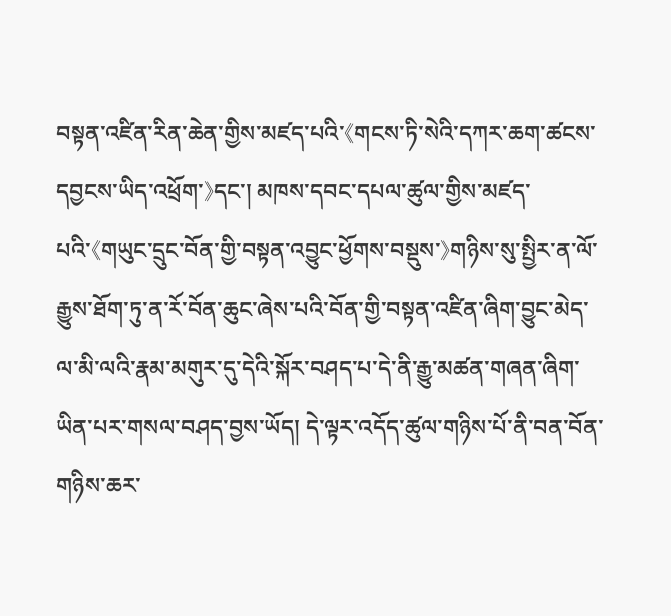བསྟན་འཛིན་རིན་ཆེན་གྱིས་མཛད་པའི་《གངས་ཏི་སེའི་དཀར་ཆག་ཚངས་དབྱངས་ཡིད་འཕྲོག་》དང་། མཁས་དབང་དཔལ་ཚུལ་གྱིས་མཛད་པའི་《གཡུང་དྲུང་བོན་གྱི་བསྟན་འབྱུང་ཕྱོགས་བསྡུས་》གཉིས་སུ་སྤྱིར་ན་ལོ་རྒྱུས་ཐོག་ཏུ་ན་རོ་བོན་ཆུང་ཞེས་པའི་བོན་གྱི་བསྟན་འཛིན་ཞིག་བྱུང་མེད་ལ་མི་ལའི་རྣམ་མགུར་དུ་དེའི་སྐོར་བཤད་པ་དེ་ནི་རྒྱུ་མཚན་གཞན་ཞིག་ཡིན་པར་གསལ་བཤད་བྱས་ཡོད། དེ་ལྟར་འདོད་ཚུལ་གཉིས་པོ་ནི་བན་བོན་གཉིས་ཆར་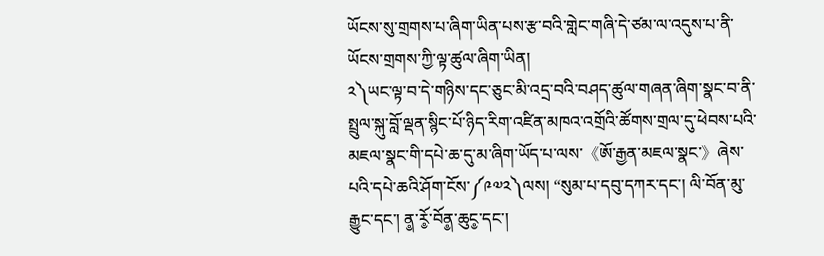ཡོངས་སུ་གྲགས་པ་ཞིག་ཡིན་པས་རྩ་བའི་གླེང་གཞི་དེ་ཙམ་ལ་འདུས་པ་ནི་ཡོངས་གྲགས་ཀྱི་ལྟ་ཚུལ་ཞིག་ཡིན།
༢༽ཡང་ལྟ་བ་དེ་གཉིས་དང་ཅུང་མི་འདྲ་བའི་བཤད་ཚུལ་གཞན་ཞིག་སྣང་བ་ནི་སྤྲུལ་སྐུ་བློ་ལྡན་སྙིང་པོ་ཉིད་རིག་འཛིན་མཁའ་འགྲོའི་ཚོགས་གྲལ་དུ་ཕེབས་པའི་མཇལ་སྣང་གི་དཔེ་ཆ་དུ་མ་ཞིག་ཡོད་པ་ལས་《ཨོ་རྒྱན་མཇལ་སྣང་》ཞེས་པའི་དཔེ་ཆའི་ཤོག་ངོས་༼༩༧༢༽ལས། “སུམ་པ་དབུ་དཀར་དང་། ལི་བོན་མུ་རྒྱུང་དང་། ན༵་རོ༵་བོན༵་ཆུང༵་དང་།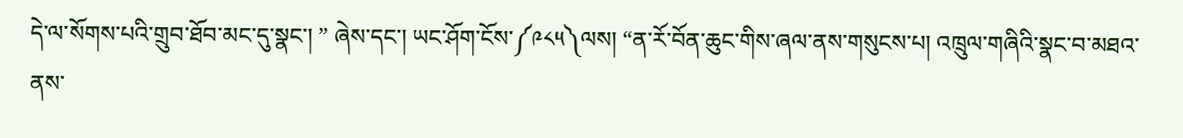དེ་ལ་སོགས་པའི་གྲུབ་ཐོབ་མང་དུ་སྣང་། ” ཞེས་དང་། ཡང་ཤོག་ངོས་༼༩༨༥༽ལས། “ན་རོ་བོན་ཆུང་གིས་ཞལ་ནས་གསུངས་པ། འཁྲུལ་གཞིའི་སྣང་བ་མཐའ་ནས་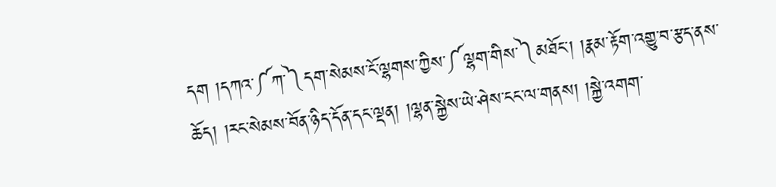དག །དཀའ་༼ཀ་༽དག་སེམས་ངོ་ལྷགས་ཀྱིས་༼ལྷག་གིས་༽མཐོང་། །རྣམ་རྟོག་འགྱུ་བ་རྩད་ནས་ཆོད། །རང་སེམས་བོན་ཉིད་དོན་དང་ལྡན། །ལྷན་སྐྱེས་ཡེ་ཤེས་ངང་ལ་གནས། །སྐྱེ་འགག་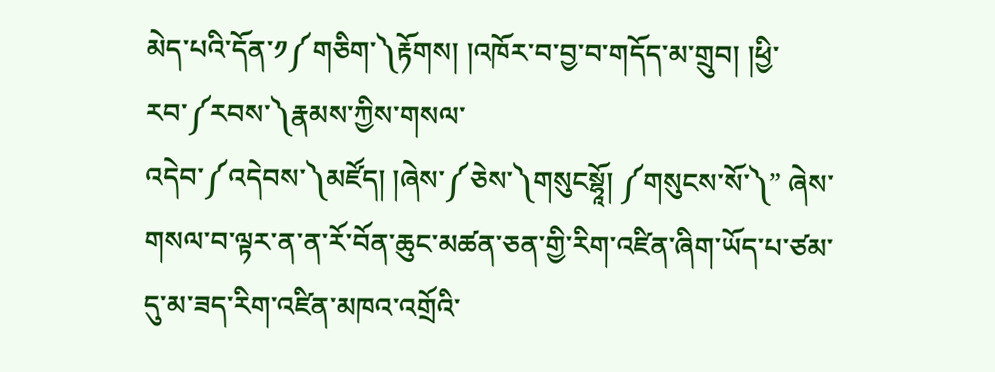མེད་པའི་དོན་༡༼གཅིག་༽རྟོགས། །འཁོར་བ་བྱ་བ་གདོད་མ་གྲུབ། །ཕྱི་རབ་༼རབས་༽རྣམས་ཀྱིས་གསལ་འདེབ་༼འདེབས་༽མཛོད། །ཞེས་༼ཅེས་༽གསུངསྷཱོ། ༼གསུངས་སོ་༽” ཞེས་གསལ་བ་ལྟར་ན་ན་རོ་བོན་ཆུང་མཚན་ཅན་གྱི་རིག་འཛིན་ཞིག་ཡོད་པ་ཙམ་དུ་མ་ཟད་རིག་འཛིན་མཁའ་འགྲོའི་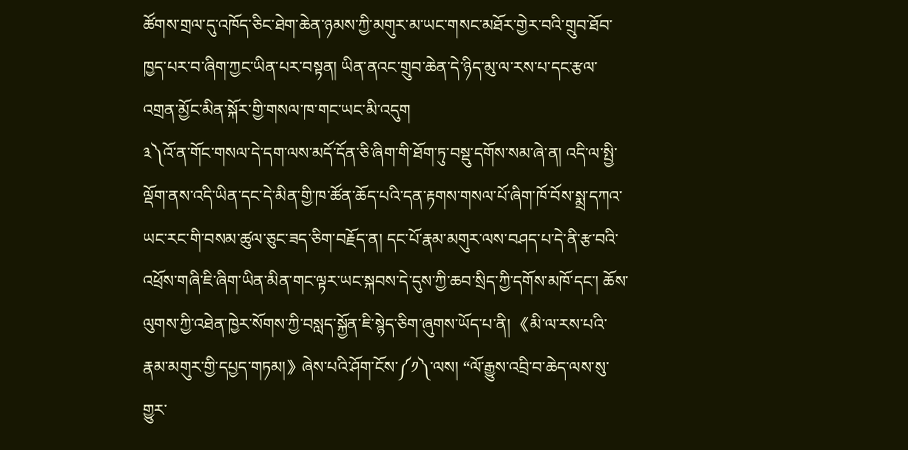ཚོགས་གྲལ་དུ་འཁོད་ཅིང་ཐེག་ཆེན་ཉམས་ཀྱི་མགུར་མ་ཡང་གསང་མཐོར་གྱེར་བའི་གྲུབ་ཐོབ་ཁྱད་པར་བ་ཞིག་ཀྱང་ཡིན་པར་བསྟན། ཡིན་ནའང་གྲུབ་ཆེན་དེ་ཉིད་མུ་ལ་རས་པ་དང་རྩལ་འགྲན་མྱོང་མིན་སྐོར་གྱི་གསལ་ཁ་གང་ཡང་མི་འདུག
༣༽འོ་ན་གོང་གསལ་དེ་དག་ལས་མདོ་དོན་ཅི་ཞིག་གི་ཐོག་ཏུ་བསྡུ་དགོས་སམ་ཞེ་ན། འདི་ལ་སྤྱི་ལྡོག་ནས་འདི་ཡིན་དང་དེ་མིན་གྱི་ཁ་ཚོན་ཆོད་པའི་དན་རྟགས་གསལ་པོ་ཞིག་ཁོ་བོས་སྨྲ་དཀའ་ཡང་རང་གི་བསམ་ཚུལ་ཅུང་ཟད་ཅིག་བརྗོད་ན། དང་པོ་རྣམ་མགུར་ལས་བཤད་པ་དེ་ནི་རྩ་བའི་འཕྲོས་གཞི་ཇི་ཞིག་ཡིན་མིན་གང་ལྟར་ཡང་སྐབས་དེ་དུས་ཀྱི་ཆབ་སྲིད་ཀྱི་དགོས་མཁོ་དང་། ཆོས་ལུགས་ཀྱི་འཐེན་ཁྱེར་སོགས་ཀྱི་བསླད་སྐྱོན་ཇི་སྙེད་ཅིག་ཞུགས་ཡོད་པ་ནི། 《མི་ལ་རས་པའི་རྣམ་མགུར་གྱི་དཔྱད་གཏམ།》ཞེས་པའི་ཤོག་ངོས་༼༡༽་ལས། “ལོ་རྒྱུས་འབྲི་བ་ཆེད་ལས་སུ་གྱུར་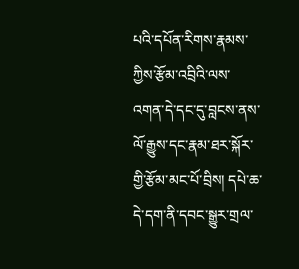པའི་དཔོན་རིགས་རྣམས་ཀྱིས་རྩོམ་འབྲིའི་ལས་འགན་དེ་དང་དུ་བླངས་ནས་ལོ་རྒྱུས་དང་རྣམ་ཐར་སྐོར་གྱི་རྩོམ་མང་པོ་བྲིས། དཔེ་ཆ་དེ་དག་ནི་དབང་སྒྱུར་གྲལ་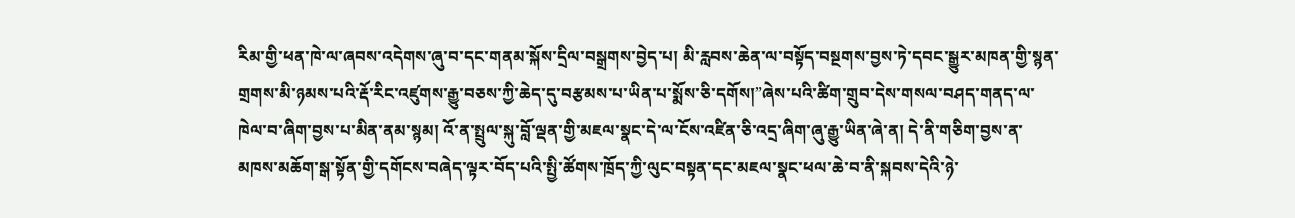རིམ་གྱི་ཕན་ཁེ་ལ་ཞབས་འདེགས་ཞུ་བ་དང་གནམ་སྐོས་དྲིལ་བསྒྲགས་བྱེད་པ། མི་རླབས་ཆེན་ལ་བསྟོད་བསྔགས་བྱས་ཏེ་དབང་སྒྱུར་མཁན་གྱི་སྙན་གྲགས་མི་ཉམས་པའི་རྡོ་རིང་འཛུགས་རྒྱུ་བཅས་ཀྱི་ཆེད་དུ་བརྩམས་པ་ཡིན་པ་སྨོས་ཅི་དགོས།”ཞེས་པའི་ཚིག་གྲུབ་དེས་གསལ་བཤད་གནད་ལ་ཁེལ་བ་ཞིག་བྱས་པ་མིན་ནམ་སྙམ། འོ་ན་སྤྲུལ་སྐུ་བློ་ལྡན་གྱི་མཇལ་སྣང་དེ་ལ་ངོས་འཛིན་ཅི་འདྲ་ཞིག་ཞུ་རྒྱུ་ཡིན་ཞེ་ན། དེ་ནི་གཅིག་བྱས་ན་མཁས་མཆོག་སྒ་སྟོན་གྱི་དགོངས་བཞེད་ལྟར་བོད་པའི་སྤྱི་ཚོགས་ཁྲོད་ཀྱི་ལུང་བསྟན་དང་མཇལ་སྣང་ཕལ་ཆེ་བ་ནི་སྐབས་དེའི་ཉེ་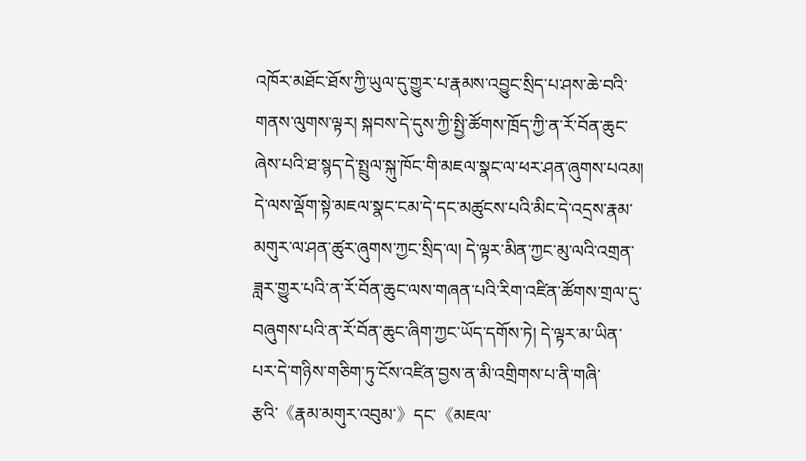འཁོར་མཐོང་ཐོས་ཀྱི་ཡུལ་དུ་གྱུར་པ་རྣམས་འབྱུང་སྲིད་པ་ཤས་ཆེ་བའི་གནས་ལུགས་ལྟར། སྐབས་དེ་དུས་ཀྱི་སྤྱི་ཚོགས་ཁྲོད་ཀྱི་ན་རོ་བོན་ཆུང་ཞེས་པའི་ཐ་སྙད་དེ་སྤྲུལ་སྐུ་ཁོང་གི་མཇལ་སྣང་ལ་ཕར་ཤན་ཞུགས་པའམ། དེ་ལས་ལྡོག་སྟེ་མཇལ་སྣང་ངམ་དེ་དང་མཚུངས་པའི་མིང་དེ་འདྲས་རྣམ་མགུར་ལ་ཤན་ཚུར་ཞུགས་ཀྱང་སྲིད་ལ། དེ་ལྟར་མིན་ཀྱང་མུ་ལའི་འགྲན་ཟླར་གྱུར་པའི་ན་རོ་བོན་ཆུང་ལས་གཞན་པའི་རིག་འཛིན་ཚོགས་གྲལ་དུ་བཞུགས་པའི་ན་རོ་བོན་ཆུང་ཞིག་ཀྱང་ཡོད་དགོས་ཏེ། དེ་ལྟར་མ་ཡིན་པར་དེ་གཉིས་གཅིག་ཏུ་ངོས་འཛིན་བྱས་ན་མི་འགྲིགས་པ་ནི་གཞི་རྩའི་《རྣམ་མགུར་འབུམ་》དང་《མཇལ་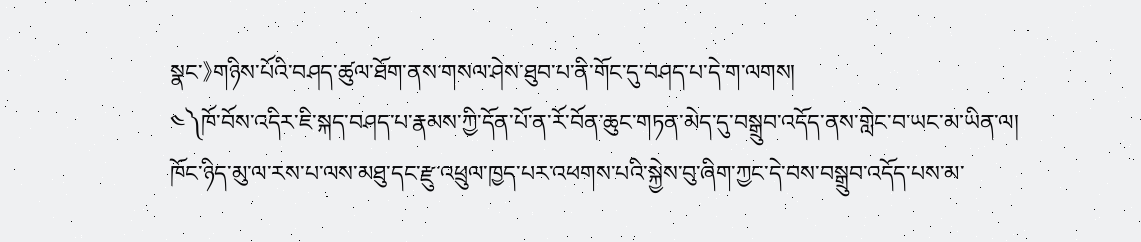སྣང་》གཉིས་པོའི་བཤད་ཚུལ་ཐོག་ནས་གསལ་ཤེས་ཐུབ་པ་ནི་གོང་དུ་བཤད་པ་དེ་ག་ལགས།
༤༽ཁོ་བོས་འདིར་ཇི་སྐད་བཤད་པ་རྣམས་ཀྱི་དོན་པོ་ན་རོ་བོན་ཆུང་གཏན་མེད་དུ་བསྒྲུབ་འདོད་ནས་གླེང་བ་ཡང་མ་ཡིན་ལ། ཁོང་ཉིད་མུ་ལ་རས་པ་ལས་མཐུ་དང་རྫུ་འཕྲུལ་ཁྱད་པར་འཕགས་པའི་སྐྱེས་བུ་ཞིག་ཀྱང་དེ་བས་བསྒྲུབ་འདོད་པས་མ་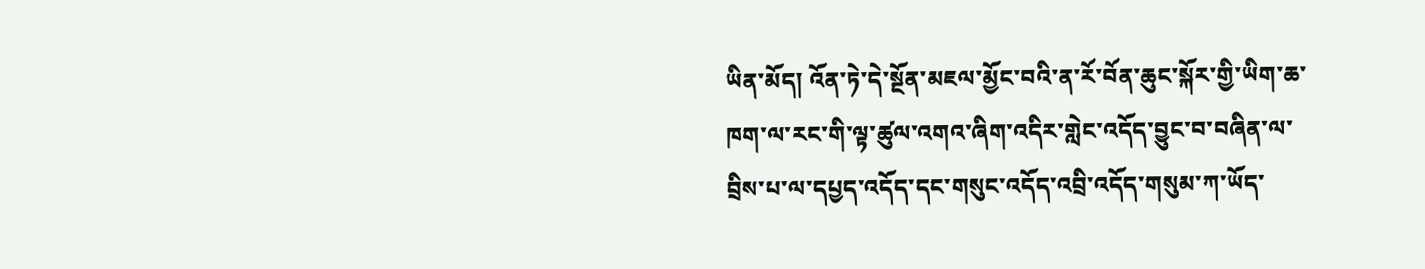ཡིན་མོད། འོན་ཏེ་དེ་སྔོན་མཇལ་མྱོང་བའི་ན་རོ་བོན་ཆུང་སྐོར་གྱི་ཡིག་ཆ་ཁག་ལ་རང་གི་ལྟ་ཚུལ་འགའ་ཞིག་འདིར་གླེང་འདོད་བྱུང་བ་བཞིན་ལ་བྲིས་པ་ལ་དཔྱད་འདོད་དང་གསུང་འདོད་འབྲི་འདོད་གསུམ་ཀ་ཡོད་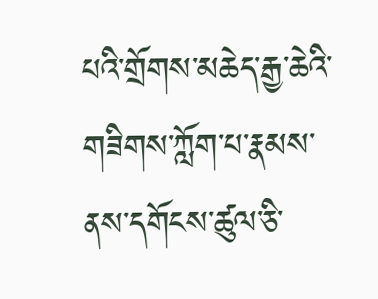པའི་གྲོགས་མཆེད་རྒྱ་ཆེའི་གཟིགས་ཀློག་པ་རྣམས་ནས་དགོངས་ཚུལ་ཅི་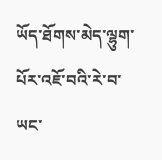ཡོད་ཐོགས་མེད་ལྷུག་པོར་འཇོ་བའི་རེ་བ་ཡང་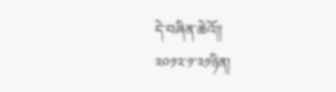དེ་བཞིན་ཆེའོ།།
༢༠༡༢་༡་༢༡ཉིན།